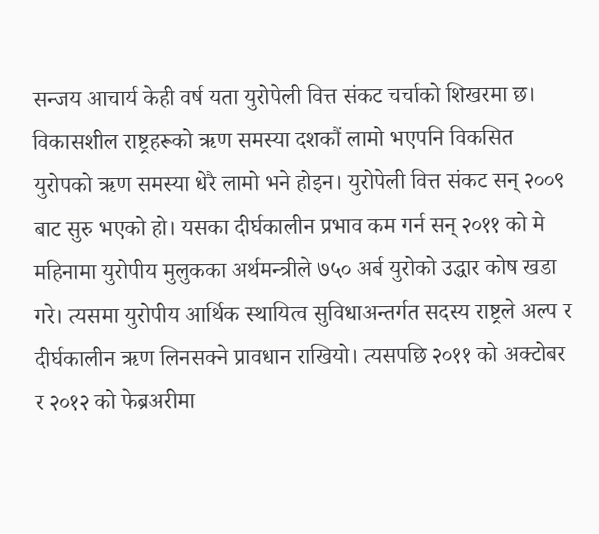सन्जय आचार्य केही वर्ष यता युरोपेली वित्त संकट चर्चाको शिखरमा छ। विकासशील राष्ट्रहरूको ऋण समस्या दशकौं लामो भएपनि विकसित युरोपको ऋण समस्या धेरै लामो भने होइन। युरोपेली वित्त संकट सन् २००९ बाट सुरु भएको हो। यसका दीर्घकालीन प्रभाव कम गर्न सन् २०११ को मे महिनामा युरोपीय मुलुकका अर्थमन्त्रीले ७५० अर्ब युरोको उद्धार कोष खडा गरे। त्यसमा युरोपीय आर्थिक स्थायित्व सुविधाअन्तर्गत सदस्य राष्ट्रले अल्प र दीर्घकालीन ऋण लिनसक्ने प्रावधान राखियो। त्यसपछि २०११ को अक्टोबर र २०१२ को फेब्रअरीमा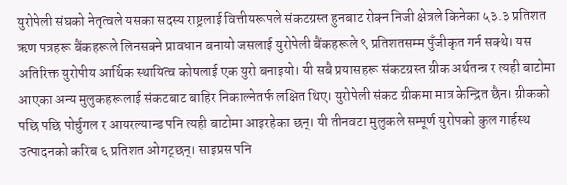युरोपेली संघको नेतृत्वले यसका सदस्य राष्ट्रलाई वित्तीयरूपले संकटग्रस्त हुनबाट रोक्न निजी क्षेत्रले किनेका ५३.३ प्रतिशत ऋण पत्रहरू बैंकहरूले लिनसक्ने प्रावधान बनायो जसलाई युरोपेली बैंकहरूले ९ प्रतिशतसम्म पुँजीकृत गर्न सक्थे। यस अतिरिक्त युरोपीय आर्थिक स्थायित्व कोषलाई एक युरो बनाइयो। यी सबै प्रयासहरू संकटग्रस्त ग्रीक अर्थतन्त्र र त्यही बाटोमा आएका अन्य मुलुकहरूलाई संकटबाट बाहिर निकाल्नेतर्फ लक्षित थिए। युरोपेली संकट ग्रीकमा मात्र केन्द्रित छैन। ग्रीकको पछि पछि पोर्चुगल र आयरल्यान्ड पनि त्यही बाटोमा आइरहेका छन्। यी तीनवटा मुलुकले सम्पूर्ण युरोपको कुल गार्हस्थ उत्पादनको करिब ६ प्रतिशत ओगट्छन्। साइप्रस पनि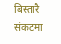बिस्तारै संकटमा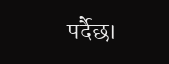पर्दैछ।